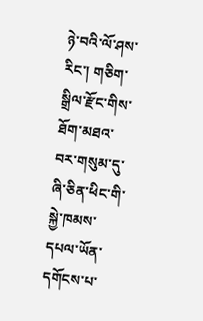ཉེ་བའི་ལོ་ཤས་རིང་། གཅིག་སྒྲིལ་རྫོང་གིས་ཐོག་མཐའ་བར་གསུམ་དུ་ཞི་ཅིན་ཕིང་གི་སྐྱེ་ཁམས་དཔལ་ཡོན་དགོངས་པ་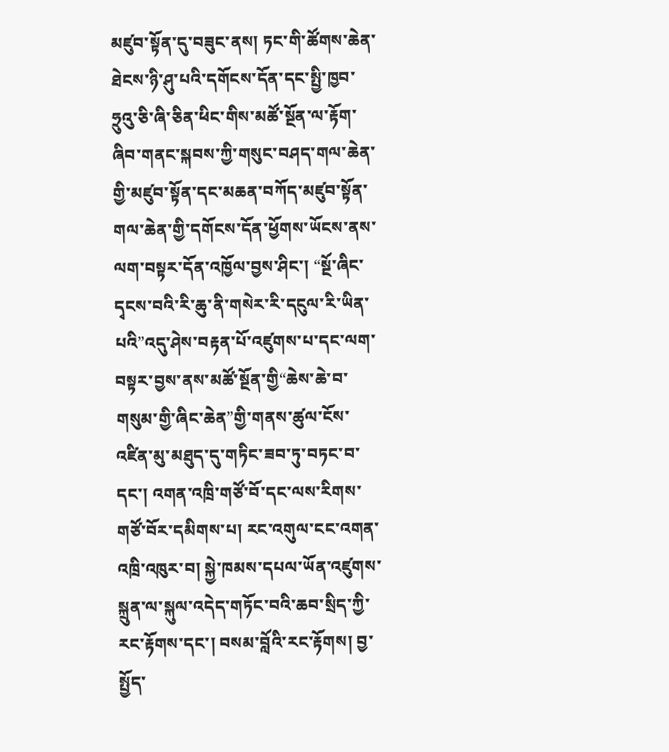མཛུབ་སྟོན་དུ་བཟུང་ནས། ཏང་གི་ཚོགས་ཆེན་ཐེངས་ཉི་ཤུ་པའི་དགོངས་དོན་དང་སྤྱི་ཁྱབ་ཧྲུའུ་ཅི་ཞི་ཅིན་ཕིང་གིས་མཚོ་སྔོན་ལ་རྟོག་ཞིབ་གནང་སྐབས་ཀྱི་གསུང་བཤད་གལ་ཆེན་གྱི་མཛུབ་སྟོན་དང་མཆན་བཀོད་མཛུབ་སྟོན་གལ་ཆེན་གྱི་དགོངས་དོན་ཕྱོགས་ཡོངས་ནས་ལག་བསྟར་དོན་འཁྱོལ་བྱས་ཤིང་། “སྔོ་ཞིང་དྭངས་བའི་རི་ཆུ་ནི་གསེར་རི་དངུལ་རི་ཡིན་པའི”འདུ་ཤེས་བརྟན་པོ་འཛུགས་པ་དང་ལག་བསྟར་བྱས་ནས་མཚོ་སྔོན་གྱི“ཆེས་ཆེ་བ་གསུམ་གྱི་ཞིང་ཆེན”གྱི་གནས་ཚུལ་ངོས་འཛིན་མུ་མཐུད་དུ་གཏིང་ཟབ་ཏུ་བཏང་བ་དང་། འགན་འཁྲི་གཙོ་བོ་དང་ལས་རིགས་གཙོ་བོར་དམིགས་པ། རང་འགུལ་ངང་འགན་འཁྲི་འཁུར་བ། སྐྱེ་ཁམས་དཔལ་ཡོན་འཛུགས་སྐྲུན་ལ་སྐུལ་འདེད་གཏོང་བའི་ཆབ་སྲིད་ཀྱི་རང་རྟོགས་དང་། བསམ་བློའི་རང་རྟོགས། བྱ་སྤྱོད་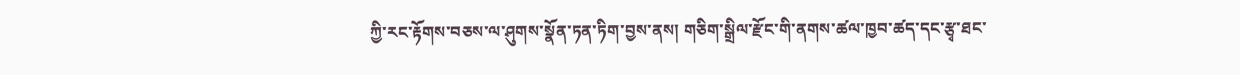ཀྱི་རང་རྟོགས་བཅས་ལ་ཤུགས་སྣོན་ཏན་ཏིག་བྱས་ནས། གཅིག་སྒྲིལ་རྫོང་གི་ནགས་ཚལ་ཁྱབ་ཚད་དང་རྩྭ་ཐང་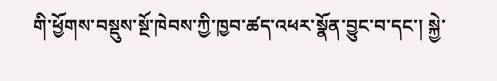གི་ཕྱོགས་བསྡུས་སྔོ་ཁེབས་ཀྱི་ཁྱབ་ཚད་འཕར་སྣོན་བྱུང་བ་དང་། སྐྱེ་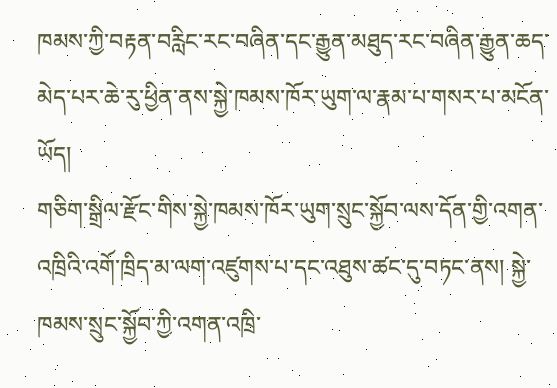ཁམས་ཀྱི་བརྟན་བརླིང་རང་བཞིན་དང་རྒྱུན་མཐུད་རང་བཞིན་རྒྱུན་ཆད་མེད་པར་ཆེ་རུ་ཕྱིན་ནས་སྐྱེ་ཁམས་ཁོར་ཡུག་ལ་རྣམ་པ་གསར་པ་མངོན་ཡོད།
གཅིག་སྒྲིལ་རྫོང་གིས་སྐྱེ་ཁམས་ཁོར་ཡུག་སྲུང་སྐྱོབ་ལས་དོན་གྱི་འགན་འཁྲིའི་འགོ་ཁྲིད་མ་ལག་འཛུགས་པ་དང་འཐུས་ཚང་དུ་བཏང་ནས། སྐྱེ་ཁམས་སྲུང་སྐྱོབ་ཀྱི་འགན་འཁྲི་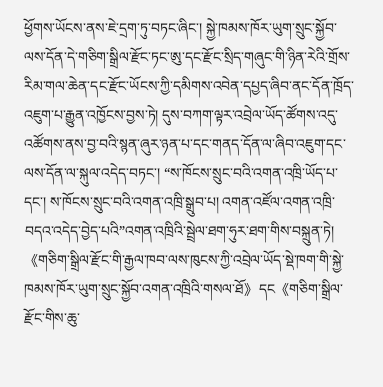ཕྱོགས་ཡོངས་ནས་ཇེ་དྲག་ཏུ་བཏང་ཞིང་། སྐྱེ་ཁམས་ཁོར་ཡུག་སྲུང་སྐྱོབ་ལས་དོན་དེ་གཅིག་སྒྲིལ་རྫོང་ཏང་ཨུ་དང་རྫོང་སྲིད་གཞུང་གི་ཉིན་རེའི་གྲོས་རིམ་གལ་ཆེན་དང་རྫོང་ཡོངས་ཀྱི་དམིགས་འབེན་དཔྱད་ཞིབ་ནང་དོན་ཁྲོད་འཇུག་པ་རྒྱུན་འཁྱོངས་བྱས་ཏེ། དུས་བཀག་ལྟར་འབྲེལ་ཡོད་ཚོགས་འདུ་འཚོགས་ནས་བྱ་བའི་སྙན་ཞུར་ཉན་པ་དང་གནད་དོན་ལ་ཞིབ་འཇུག་དང་ལས་དོན་ལ་སྐུལ་འདེད་བཏང་། “ས་ཁོངས་སྲུང་བའི་འགན་འཁྲི་ཡོད་པ་དང་། ས་ཁོངས་སྲུང་བའི་འགན་འཁྲི་སྒྲུབ་པ། འགན་འཛོལ་འགན་འཁྲི་བདའ་འདེད་བྱེད་པའི”འགན་འཁྲིའི་སྦྲེལ་ཐག་ཧུར་ཐག་གིས་བསྐྲུན་ཏེ། 《གཅིག་སྒྲིལ་རྫོང་གི་རྒྱལ་ཁབ་ལས་ཁུངས་ཀྱི་འབྲེལ་ཡོད་སྡེ་ཁག་གི་སྐྱེ་ཁམས་ཁོར་ཡུག་སྲུང་སྐྱོབ་འགན་འཁྲིའི་གསལ་ཐོ》དང《གཅིག་སྒྲིལ་རྫོང་གིས་ཆུ་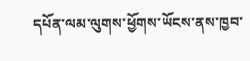དཔོན་ལམ་ལུགས་ཕྱོགས་ཡོངས་ནས་ཁྱབ་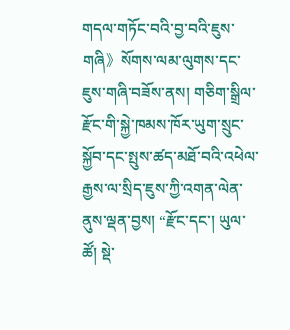གདལ་གཏོང་བའི་བྱ་བའི་ཇུས་གཞི》སོགས་ལམ་ལུགས་དང་ཇུས་གཞི་བཟོས་ནས། གཅིག་སྒྲིལ་རྫོང་གི་སྐྱེ་ཁམས་ཁོར་ཡུག་སྲུང་སྐྱོབ་དང་སྤུས་ཚད་མཐོ་བའི་འཕེལ་རྒྱས་ལ་སྲིད་ཇུས་ཀྱི་འགན་ལེན་ནུས་ལྡན་བྱས། “རྫོང་དང་། ཡུལ་ཚོ། སྡེ་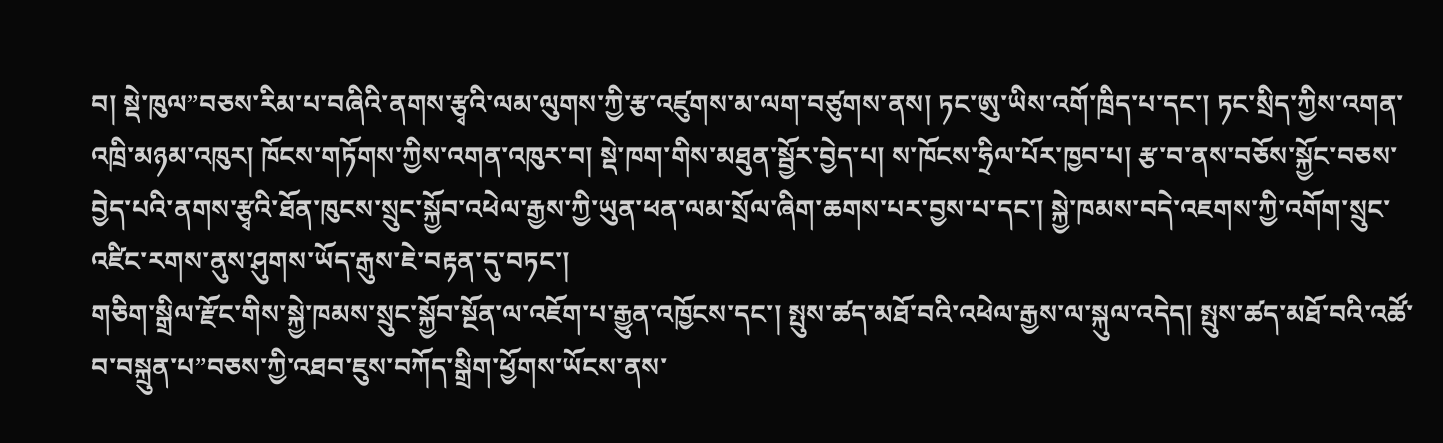བ། སྡེ་ཁུལ”བཅས་རིམ་པ་བཞིའི་ནགས་རྩྭའི་ལམ་ལུགས་ཀྱི་རྩ་འཛུགས་མ་ལག་བཙུགས་ནས། ཏང་ཨུ་ཡིས་འགོ་ཁྲིད་པ་དང་། ཏང་སྲིད་ཀྱིས་འགན་འཁྲི་མཉམ་འཁུར། ཁོངས་གཏོགས་ཀྱིས་འགན་འཁུར་བ། སྡེ་ཁག་གིས་མཐུན་སྦྱོར་བྱེད་པ། ས་ཁོངས་ཧྲིལ་པོར་ཁྱབ་པ། རྩ་བ་ནས་བཅོས་སྐྱོང་བཅས་བྱེད་པའི་ནགས་རྩྭའི་ཐོན་ཁུངས་སྲུང་སྐྱོབ་འཕེལ་རྒྱས་ཀྱི་ཡུན་ཕན་ལམ་སྲོལ་ཞིག་ཆགས་པར་བྱས་པ་དང་། སྐྱེ་ཁམས་བདེ་འཇགས་ཀྱི་འགོག་སྲུང་འཛིང་རགས་ནུས་ཤུགས་ཡོད་རྒུས་ཇེ་བརྟན་དུ་བཏང་།
གཅིག་སྒྲིལ་རྫོང་གིས་སྐྱེ་ཁམས་སྲུང་སྐྱོབ་སྔོན་ལ་འཇོག་པ་རྒྱུན་འཁྱོངས་དང་། སྤུས་ཚད་མཐོ་བའི་འཕེལ་རྒྱས་ལ་སྐུལ་འདེད། སྤུས་ཚད་མཐོ་བའི་འཚོ་བ་བསྐྲུན་པ”བཅས་ཀྱི་འཐབ་ཇུས་བཀོད་སྒྲིག་ཕྱོགས་ཡོངས་ནས་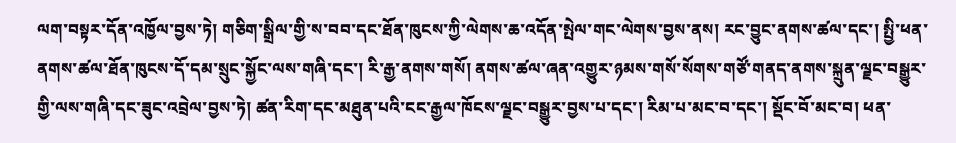ལག་བསྟར་དོན་འཁྱོལ་བྱས་ཏེ། གཅིག་སྒྲིལ་གྱི་ས་བབ་དང་ཐོན་ཁུངས་ཀྱི་ལེགས་ཆ་འདོན་སྤེལ་གང་ལེགས་བྱས་ནས། རང་བྱུང་ནགས་ཚལ་དང་། སྤྱི་ཕན་ནགས་ཚལ་ཐོན་ཁུངས་དོ་དམ་སྲུང་སྐྱོང་ལས་གཞི་དང་། རི་རྒྱ་ནགས་གསོ། ནགས་ཚལ་ཞན་འགྱུར་ཉམས་གསོ་སོགས་གཙོ་གནད་ནགས་སྐྲུན་ལྗང་བསྒྱུར་གྱི་ལས་གཞི་དང་ཟུང་འབྲེལ་བྱས་ཏེ། ཚན་རིག་དང་མཐུན་པའི་ངང་རྒྱལ་ཁོངས་ལྗང་བསྒྱུར་བྱས་པ་དང་། རིམ་པ་མང་བ་དང་། སྡོང་བོ་མང་བ། ཕན་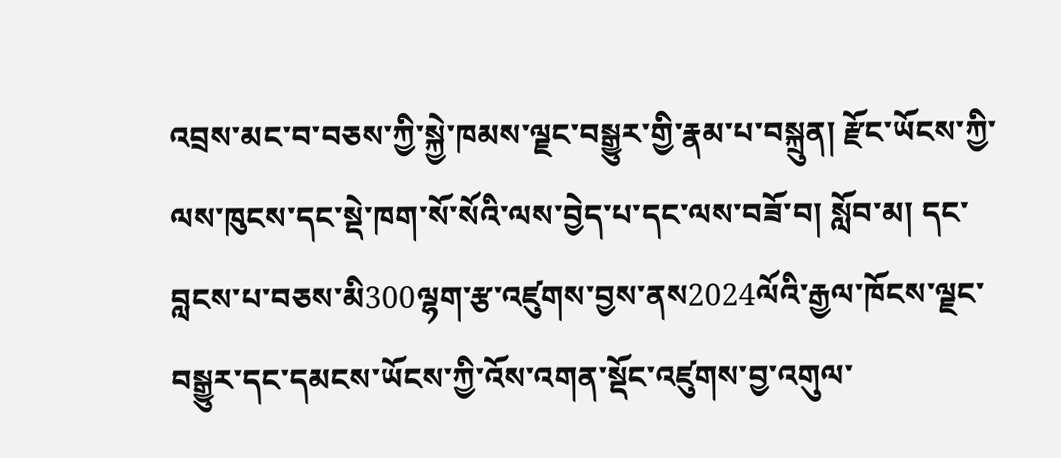འབྲས་མང་བ་བཅས་ཀྱི་སྐྱེ་ཁམས་ལྗང་བསྒྱུར་གྱི་རྣམ་པ་བསྐྲུན། རྫོང་ཡོངས་ཀྱི་ལས་ཁུངས་དང་སྡེ་ཁག་སོ་སོའི་ལས་བྱེད་པ་དང་ལས་བཟོ་བ། སློབ་མ། དང་བླངས་པ་བཅས་མི300ལྷག་རྩ་འཛུགས་བྱས་ནས2024ལོའི་རྒྱལ་ཁོངས་ལྗང་བསྒྱུར་དང་དམངས་ཡོངས་ཀྱི་འོས་འགན་སྡོང་འཛུགས་བྱ་འགུལ་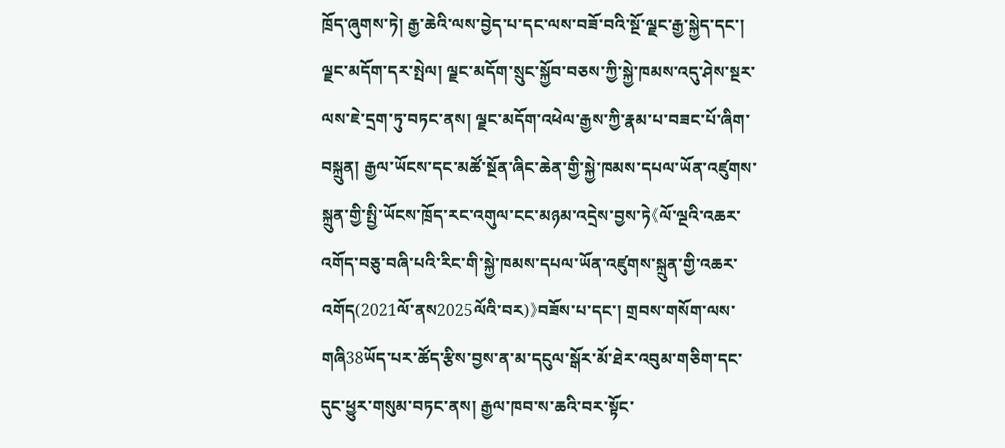ཁྲོད་ཞུགས་ཏེ། རྒྱ་ཆེའི་ལས་བྱེད་པ་དང་ལས་བཟོ་བའི་སྔོ་ལྗང་རྒྱ་སྐྱེད་དང་། ལྗང་མདོག་དར་སྤེལ། ལྗང་མདོག་སྲུང་སྐྱོབ་བཅས་ཀྱི་སྐྱེ་ཁམས་འདུ་ཤེས་སྔར་ལས་ཇེ་དྲག་ཏུ་བཏང་ནས། ལྗང་མདོག་འཕེལ་རྒྱས་ཀྱི་རྣམ་པ་བཟང་པོ་ཞིག་བསྐྲུན། རྒྱལ་ཡོངས་དང་མཚོ་སྔོན་ཞིང་ཆེན་གྱི་སྐྱེ་ཁམས་དཔལ་ཡོན་འཛུགས་སྐྲུན་གྱི་སྤྱི་ཡོངས་ཁྲོད་རང་འགུལ་ངང་མཉམ་འདྲེས་བྱས་ཏེ《ལོ་ལྔའི་འཆར་འགོད་བཅུ་བཞི་པའི་རིང་གི་སྐྱེ་ཁམས་དཔལ་ཡོན་འཛུགས་སྐྲུན་གྱི་འཆར་འགོད(2021ལོ་ནས2025ལོའི་བར)》བཟོས་པ་དང་། གྲབས་གསོག་ལས་གཞི38ཡོད་པར་ཚོད་རྩིས་བྱས་ན་མ་དངུལ་སྒོར་མོ་ཐེར་འབུམ་གཅིག་དང་དུང་ཕྱུར་གསུམ་བཏང་ནས། རྒྱལ་ཁབ་ས་ཆའི་བར་སྟོང་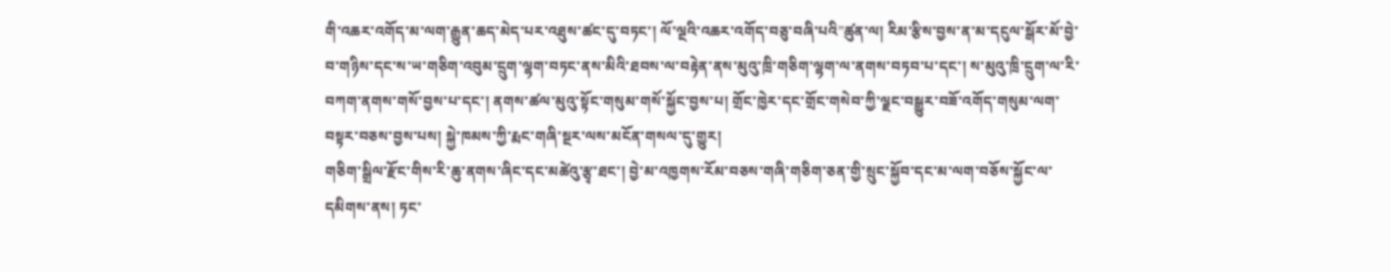གི་འཆར་འགོད་མ་ལག་རྒྱུན་ཆད་མེད་པར་འཐུས་ཚང་དུ་བཏང་། ལོ་ལྔའི་འཆར་འགོད་བཅུ་བཞི་པའི”ཚུན་ལ། རིམ་རྩིས་བྱས་ན་མ་དངུལ་སྒོར་མོ་བྱེ་བ་གཉིས་དང་ས་ཡ་གཅིག་འབུམ་དྲུག་ལྷག་བཏང་ནས་མིའི་ཐབས་ལ་བརྟེན་ནས་མུའུ་ཁྲི་གཅིག་ལྷག་ལ་ནགས་བཏབ་པ་དང་། ས་མུའུ་ཁྲི་དྲུག་ལ་རི་བཀག་ནགས་གསོ་བྱས་པ་དང་། ནགས་ཚལ་མུའུ་སྟོང་གསུམ་གསོ་སྐྱོང་བྱས་པ། གྲོང་ཁྱེར་དང་གྲོང་གསེབ་ཀྱི་ལྗང་བསྒྱུར་བཟོ་འགོད་གསུམ་ལག་བསྟར་བཅས་བྱས་པས། སྐྱེ་ཁམས་ཀྱི་རྨང་གཞི་སྔར་ལས་མངོན་གསལ་དུ་གྱུར།
གཅིག་སྒྲིལ་རྫོང་གིས་རི་ཆུ་ནགས་ཞིང་དང་མཚེའུ་རྩྭ་ཐང་། བྱེ་མ་འཁྱགས་རོམ་བཅས་གཞི་གཅིག་ཅན་གྱི་སྲུང་སྐྱོབ་དང་མ་ལག་བཅོས་སྐྱོང་ལ་དམིགས་ནས། ཏང་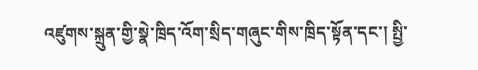འཛུགས་སྐྲུན་གྱི་སྣེ་ཁྲིད་འོག་སྲིད་གཞུང་གིས་ཁྲིད་སྟོན་དང་། སྤྱི་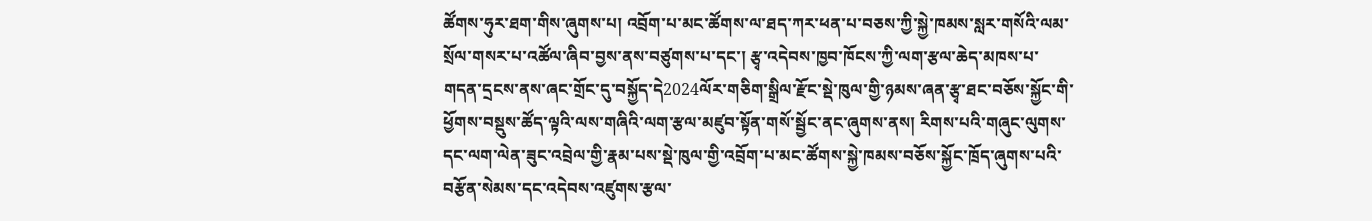ཚོགས་ཧུར་ཐག་གིས་ཞུགས་པ། འབྲོག་པ་མང་ཚོགས་ལ་ཐད་ཀར་ཕན་པ་བཅས་ཀྱི་སྐྱེ་ཁམས་སླར་གསོའི་ལམ་སྲོལ་གསར་པ་འཚོལ་ཞིབ་བྱས་ནས་བཙུགས་པ་དང་། རྩྭ་འདེབས་ཁྱབ་ཁོངས་ཀྱི་ལག་རྩལ་ཆེད་མཁས་པ་གདན་དྲངས་ནས་ཞང་གྲོང་དུ་བསྐྱོད་དེ2024ལོར་གཅིག་སྒྲིལ་རྫོང་སྡེ་ཁུལ་གྱི་ཉམས་ཞན་རྩྭ་ཐང་བཅོས་སྐྱོང་གི་ཕྱོགས་བསྡུས་ཚོད་ལྟའི་ལས་གཞིའི་ལག་རྩལ་མཛུབ་སྟོན་གསོ་སྦྱོང་ནང་ཞུགས་ནས། རིགས་པའི་གཞུང་ལུགས་དང་ལག་ལེན་ཟུང་འབྲེལ་གྱི་རྣམ་པས་སྡེ་ཁུལ་གྱི་འབྲོག་པ་མང་ཚོགས་སྐྱེ་ཁམས་བཅོས་སྐྱོང་ཁྲོད་ཞུགས་པའི་བརྩོན་སེམས་དང་འདེབས་འཛུགས་རྩལ་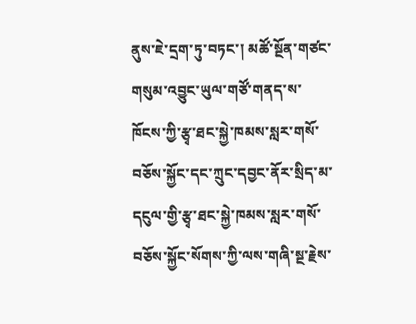ནུས་ཇེ་དྲག་ཏུ་བཏང་། མཚོ་སྔོན་གཙང་གསུམ་འབྱུང་ཡུལ་གཙོ་གནད་ས་ཁོངས་ཀྱི་རྩྭ་ཐང་སྐྱེ་ཁམས་སླར་གསོ་བཅོས་སྐྱོང་དང་ཀྲུང་དབྱང་ནོར་སྲིད་མ་དངུལ་གྱི་རྩྭ་ཐང་སྐྱེ་ཁམས་སླར་གསོ་བཅོས་སྐྱོང་སོགས་ཀྱི་ལས་གཞི་སྔ་རྗེས་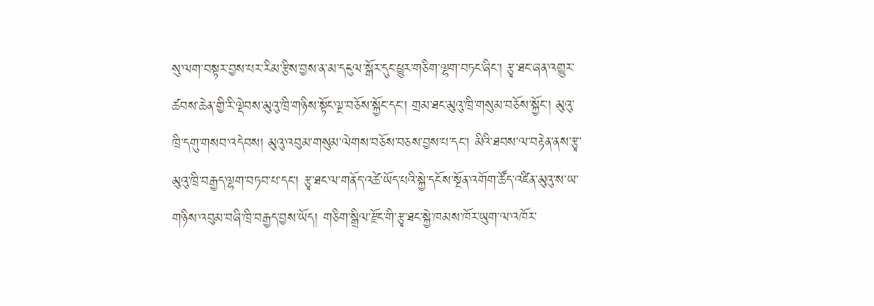སུ་ལག་བསྟར་བྱས་པར་རིམ་རྩིས་བྱས་ན་མ་དངུལ་སྒོར་དུང་ཕྱུར་གཅིག་ལྷག་བཏང་ཞིང་། རྩྭ་ཐང་ཞན་འགྱུར་ཚབས་ཆེན་གྱི་རི་ལྡེབས་མུའུ་ཁྲི་གཉིས་སྟོང་ལྔ་བཅོས་སྐྱོང་དང་། གྲམ་ཐང་མུའུ་ཁྲི་གསུམ་བཅོས་སྐྱོང་། མུའུ་ཁྲི་དགུ་གསབ་འདེབས། མུའུ་འབུམ་གསུམ་ལེགས་བཅོས་བཅས་བྱས་པ་དང་། མིའི་ཐབས་ལ་བརྟེན་ནས་རྩྭ་མུའུ་ཁྲི་བརྒྱད་ལྷག་བཏབ་པ་དང་། རྩྭ་ཐང་ལ་གནོད་འཚེ་ཡོད་པའི་སྐྱེ་དངོས་སྔོན་འགོག་ཚོད་འཛིན་མུའུ་ས་ཡ་གཉིས་འབུམ་བཞི་ཁྲི་བརྒྱད་བྱས་ཡོད། གཅིག་སྒྲིལ་རྫོང་གི་རྩྭ་ཐང་སྐྱེ་ཁམས་ཁོར་ཡུག་ལ་འཁོར་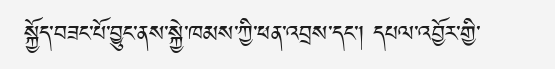སྐྱོད་བཟང་པོ་བྱུང་ནས་སྐྱེ་ཁམས་ཀྱི་ཕན་འབྲས་དང་། དཔལ་འབྱོར་གྱི་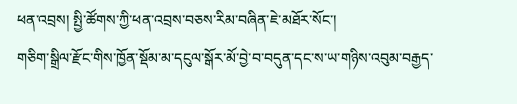ཕན་འབྲས། སྤྱི་ཚོགས་ཀྱི་ཕན་འབྲས་བཅས་རིམ་བཞིན་ཇེ་མཐོར་སོང་།
གཅིག་སྒྲིལ་རྫོང་གིས་ཁྱོན་སྡོམ་མ་དངུལ་སྒོར་མོ་བྱེ་བ་བདུན་དང་ས་ཡ་གཉིས་འབུམ་བརྒྱད་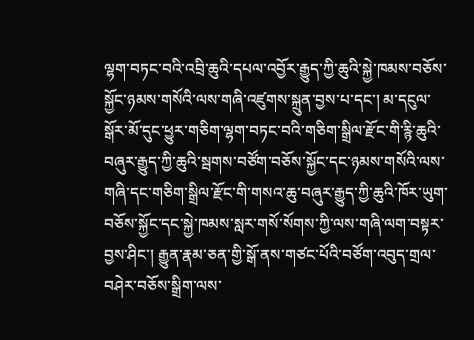ལྷག་བཏང་བའི་འབྲི་ཆུའི་དཔལ་འབྱོར་རྒྱུད་ཀྱི་ཆུའི་སྐྱེ་ཁམས་བཅོས་སྐྱོང་ཉམས་གསོའི་ལས་གཞི་འཛུགས་སྐྲུན་བྱས་པ་དང་། མ་དངུལ་སྒོར་མོ་དུང་ཕྱུར་གཅིག་ལྷག་བཏང་བའི་གཅིག་སྒྲིལ་རྫོང་གི་རྙི་ཆུའི་བཞུར་རྒྱུད་ཀྱི་ཆུའི་སྦགས་བཙོག་བཅོས་སྐྱོང་དང་ཉམས་གསོའི་ལས་གཞི་དང་གཅིག་སྒྲིལ་རྫོང་གི་གསའ་ཆུ་བཞུར་རྒྱུད་ཀྱི་ཆུའི་ཁོར་ཡུག་བཅོས་སྐྱོང་དང་སྐྱེ་ཁམས་སླར་གསོ་སོགས་ཀྱི་ལས་གཞི་ལག་བསྟར་བྱས་ཤིང་། རྒྱུན་རྣམ་ཅན་གྱི་སྒོ་ནས་གཙང་པོའི་བཙོག་འབུད་གྲལ་བཤེར་བཅོས་སྒྲིག་ལས་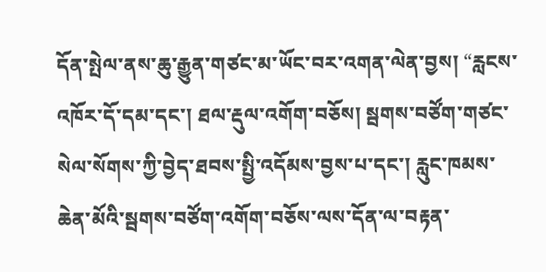དོན་སྤེལ་ནས་ཆུ་རྒྱུན་གཙང་མ་ཡོང་བར་འགན་ལེན་བྱས། “རླངས་འཁོར་དོ་དམ་དང་། ཐལ་རྡུལ་འགོག་བཅོས། སྦགས་བཙོག་གཙང་སེལ་སོགས་ཀྱི་བྱེད་ཐབས་སྤྱི་འདོམས་བྱས་པ་དང་། རླུང་ཁམས་ཆེན་མོའི་སྦགས་བཙོག་འགོག་བཅོས་ལས་དོན་ལ་བརྟན་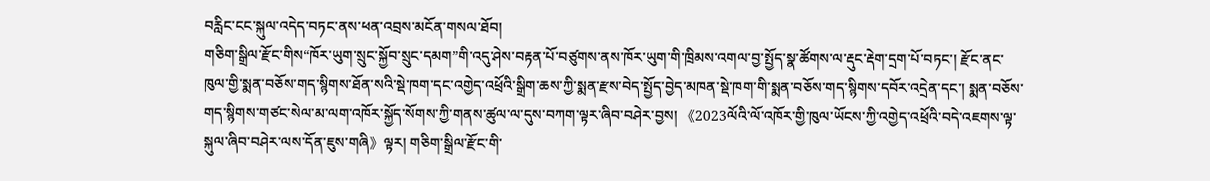བརླིང་ངང་སྐུལ་འདེད་བཏང་ནས་ཕན་འབྲས་མངོན་གསལ་ཐོབ།
གཅིག་སྒྲིལ་རྫོང་གིས“ཁོར་ཡུག་སྲུང་སྐྱོབ་སྲུང་དམག”གི་འདུ་ཤེས་བརྟན་པོ་བཙུགས་ནས་ཁོར་ཡུག་གི་ཁྲིམས་འགལ་བྱ་སྤྱོད་སྣ་ཚོགས་ལ་རྡུང་རྡེག་དྲག་པོ་བཏང་། རྫོང་ནང་ཁུལ་གྱི་སྨན་བཅོས་གད་སྙིགས་ཐོན་སའི་སྡེ་ཁག་དང་འགྱེད་འཕྲོའི་སྒྲིག་ཆས་ཀྱི་སྨན་རྫས་བེད་སྤྱོད་བྱེད་མཁན་སྡེ་ཁག་གི་སྨན་བཅོས་གད་སྙིགས་དབོར་འདྲེན་དང་། སྨན་བཅོས་གད་སྙིགས་གཙང་སེལ་མ་ལག་འཁོར་སྐྱོད་སོགས་ཀྱི་གནས་ཚུལ་ལ་དུས་བཀག་ལྟར་ཞིབ་བཤེར་བྱས། 《2023ལོའི་ལོ་འཁོར་གྱི་ཁུལ་ཡོངས་ཀྱི་འགྱེད་འཕྲོའི་བདེ་འཇགས་ལྟ་སྐུལ་ཞིབ་བཤེར་ལས་དོན་ཇུས་གཞི》ལྟར། གཅིག་སྒྲིལ་རྫོང་གི་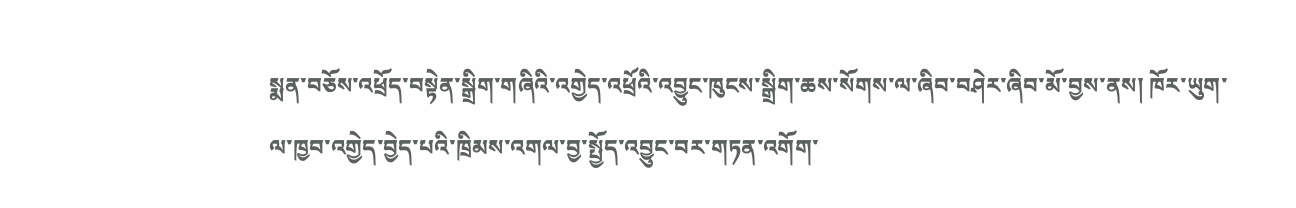སྨན་བཅོས་འཕྲོད་བསྟེན་སྒྲིག་གཞིའི་འགྱེད་འཕྲོའི་འབྱུང་ཁུངས་སྒྲིག་ཆས་སོགས་ལ་ཞིབ་བཤེར་ཞིབ་མོ་བྱས་ནས། ཁོར་ཡུག་ལ་ཁྱབ་འགྱེད་བྱེད་པའི་ཁྲིམས་འགལ་བྱ་སྤྱོད་འབྱུང་བར་གཏན་འགོག་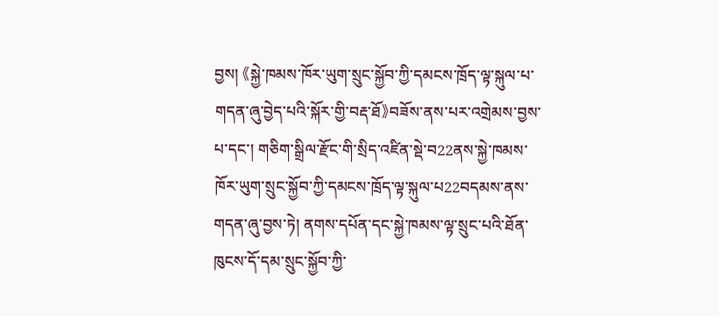བྱས། 《སྐྱེ་ཁམས་ཁོར་ཡུག་སྲུང་སྐྱོབ་ཀྱི་དམངས་ཁྲོད་ལྟ་སྐུལ་པ་གདན་ཞུ་བྱེད་པའི་སྐོར་གྱི་བརྡ་ཐོ》བཟོས་ནས་པར་འགྲེམས་བྱས་པ་དང་། གཅིག་སྒྲིལ་རྫོང་གི་སྲིད་འཛིན་སྡེ་བ22ནས་སྐྱེ་ཁམས་ཁོར་ཡུག་སྲུང་སྐྱོབ་ཀྱི་དམངས་ཁྲོད་ལྟ་སྐུལ་པ22བདམས་ནས་གདན་ཞུ་བྱས་ཏེ། ནགས་དཔོན་དང་སྐྱེ་ཁམས་ལྟ་སྲུང་པའི་ཐོན་ཁུངས་དོ་དམ་སྲུང་སྐྱོབ་ཀྱི་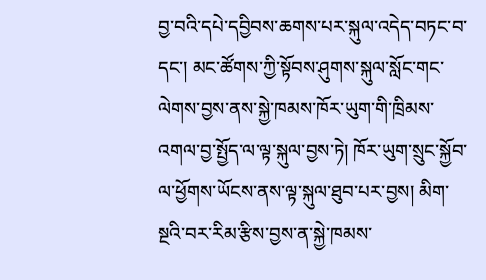བྱ་བའི་དཔེ་དབྱིབས་ཆགས་པར་སྐུལ་འདེད་བཏང་བ་དང་། མང་ཚོགས་ཀྱི་སྟོབས་ཤུགས་སྐུལ་སློང་གང་ལེགས་བྱས་ནས་སྐྱེ་ཁམས་ཁོར་ཡུག་གི་ཁྲིམས་འགལ་བྱ་སྤྱོད་ལ་ལྟ་སྐུལ་བྱས་ཏེ། ཁོར་ཡུག་སྲུང་སྐྱོབ་ལ་ཕྱོགས་ཡོངས་ནས་ལྟ་སྐུལ་ཐུབ་པར་བྱས། མིག་སྔའི་བར་རིམ་རྩིས་བྱས་ན་སྐྱེ་ཁམས་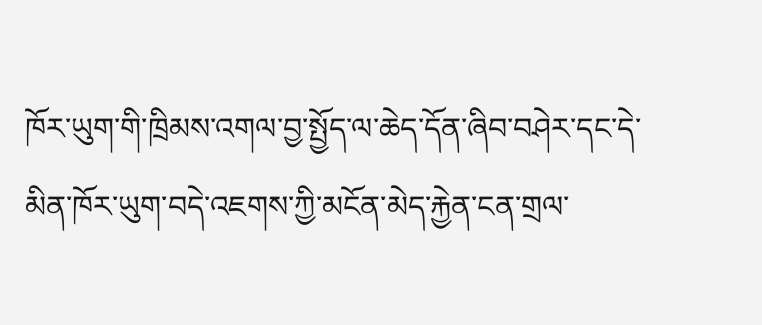ཁོར་ཡུག་གི་ཁྲིམས་འགལ་བྱ་སྤྱོད་ལ་ཆེད་དོན་ཞིབ་བཤེར་དང་དེ་མིན་ཁོར་ཡུག་བདེ་འཇགས་ཀྱི་མངོན་མེད་རྐྱེན་ངན་གྲལ་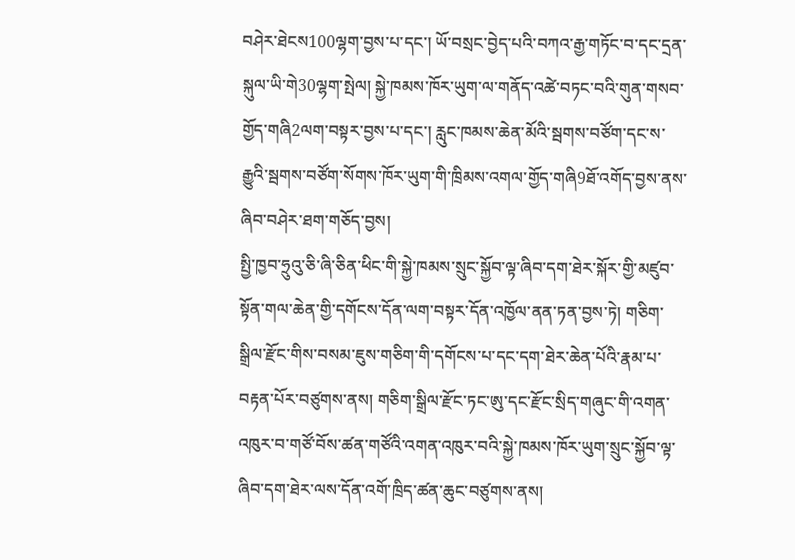བཤེར་ཐེངས100ལྷག་བྱས་པ་དང་། ཡོ་བསྲང་བྱེད་པའི་བཀའ་རྒྱ་གཏོང་བ་དང་དྲན་སྐུལ་ཡི་གེ30ལྷག་སྤེལ། སྐྱེ་ཁམས་ཁོར་ཡུག་ལ་གནོད་འཚེ་བཏང་བའི་གུན་གསབ་གྱོད་གཞི2ལག་བསྟར་བྱས་པ་དང་། རླུང་ཁམས་ཆེན་མོའི་སྦགས་བཙོག་དང་ས་རྒྱུའི་སྦགས་བཙོག་སོགས་ཁོར་ཡུག་གི་ཁྲིམས་འགལ་གྱོད་གཞི9ཐོ་འགོད་བྱས་ནས་ཞིབ་བཤེར་ཐག་གཅོད་བྱས།
སྤྱི་ཁྱབ་ཧྲུའུ་ཅི་ཞི་ཅིན་ཕིང་གི་སྐྱེ་ཁམས་སྲུང་སྐྱོབ་ལྟ་ཞིབ་དག་ཐེར་སྐོར་གྱི་མཛུབ་སྟོན་གལ་ཆེན་གྱི་དགོངས་དོན་ལག་བསྟར་དོན་འཁྱོལ་ནན་ཏན་བྱས་ཏེ། གཅིག་སྒྲིལ་རྫོང་གིས་བསམ་ཇུས་གཅིག་གི་དགོངས་པ་དང་དག་ཐེར་ཆེན་པོའི་རྣམ་པ་བརྟན་པོར་བཙུགས་ནས། གཅིག་སྒྲིལ་རྫོང་ཏང་ཨུ་དང་རྫོང་སྲིད་གཞུང་གི་འགན་འཁུར་བ་གཙོ་བོས་ཚན་གཙོའི་འགན་འཁུར་བའི་སྐྱེ་ཁམས་ཁོར་ཡུག་སྲུང་སྐྱོབ་ལྟ་ཞིབ་དག་ཐེར་ལས་དོན་འགོ་ཁྲིད་ཚན་ཆུང་བཙུགས་ནས།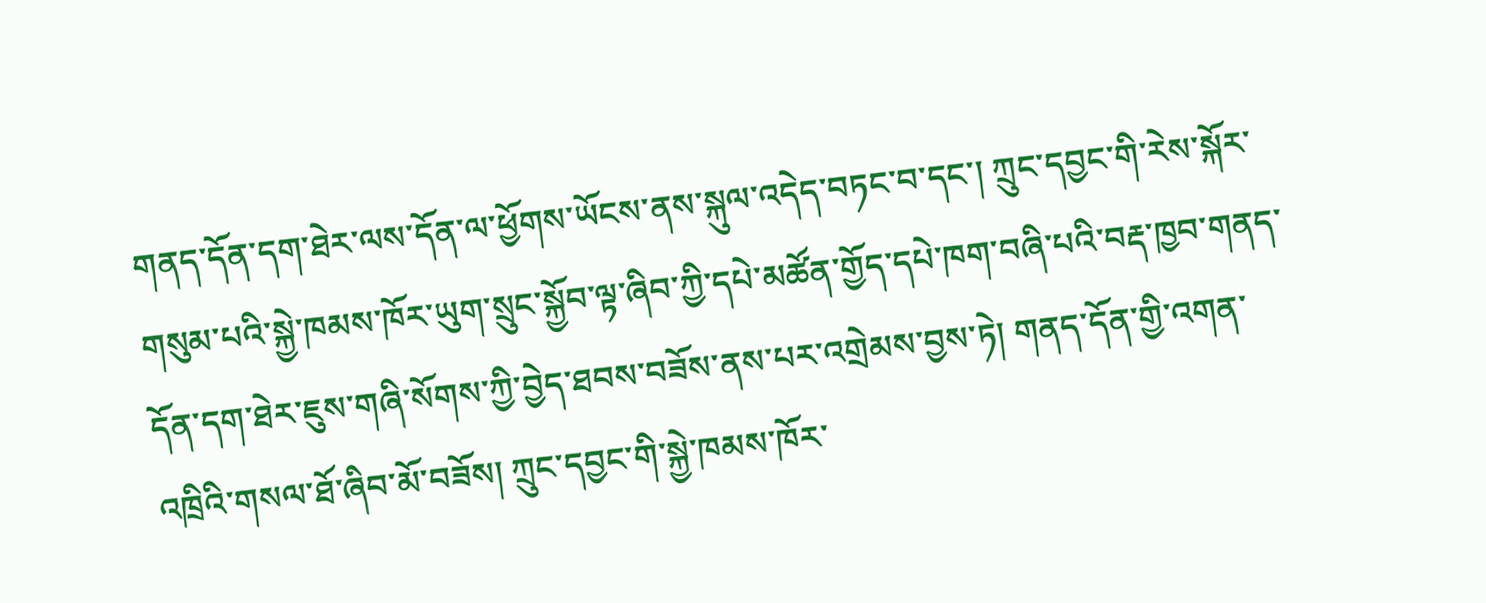གནད་དོན་དག་ཐེར་ལས་དོན་ལ་ཕྱོགས་ཡོངས་ནས་སྐུལ་འདེད་བཏང་བ་དང་། ཀྲུང་དབྱང་གི་རེས་སྐོར་གསུམ་པའི་སྐྱེ་ཁམས་ཁོར་ཡུག་སྲུང་སྐྱོབ་ལྟ་ཞིབ་ཀྱི་དཔེ་མཚོན་གྱོད་དཔེ་ཁག་བཞི་པའི་བརྡ་ཁྱབ་གནད་དོན་དག་ཐེར་ཇུས་གཞི་སོགས་ཀྱི་བྱེད་ཐབས་བཟོས་ནས་པར་འགྲེམས་བྱས་ཏེ། གནད་དོན་གྱི་འགན་འཁྲིའི་གསལ་ཐོ་ཞིབ་མོ་བཟོས། ཀྲུང་དབྱང་གི་སྐྱེ་ཁམས་ཁོར་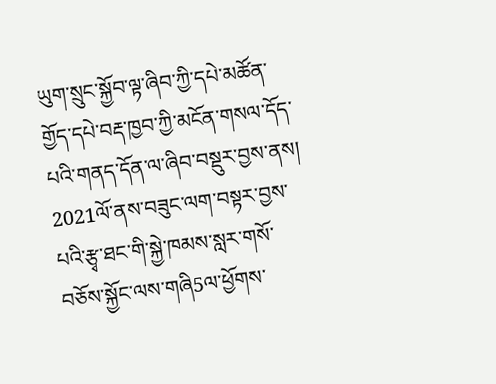ཡུག་སྲུང་སྐྱོབ་ལྟ་ཞིབ་ཀྱི་དཔེ་མཚོན་གྱོད་དཔེ་བརྡ་ཁྱབ་ཀྱི་མངོན་གསལ་དོད་པའི་གནད་དོན་ལ་ཞིབ་བསྡུར་བྱས་ནས། 2021ལོ་ནས་བཟུང་ལག་བསྟར་བྱས་པའི་རྩྭ་ཐང་གི་སྐྱེ་ཁམས་སླར་གསོ་བཅོས་སྐྱོང་ལས་གཞི5ལ་ཕྱོགས་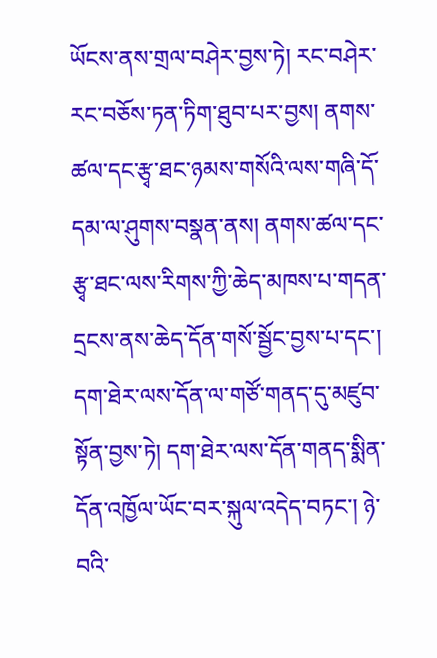ཡོངས་ནས་གྲལ་བཤེར་བྱས་ཏེ། རང་བཤེར་རང་བཅོས་ཏན་ཏིག་ཐུབ་པར་བྱས། ནགས་ཚལ་དང་རྩྭ་ཐང་ཉམས་གསོའི་ལས་གཞི་དོ་དམ་ལ་ཤུགས་བསྣན་ནས། ནགས་ཚལ་དང་རྩྭ་ཐང་ལས་རིགས་ཀྱི་ཆེད་མཁས་པ་གདན་དྲངས་ནས་ཆེད་དོན་གསོ་སྦྱོང་བྱས་པ་དང་། དག་ཐེར་ལས་དོན་ལ་གཙོ་གནད་དུ་མཛུབ་སྟོན་བྱས་ཏེ། དག་ཐེར་ལས་དོན་གནད་སྨིན་དོན་འཁྱོལ་ཡོང་བར་སྐུལ་འདེད་བཏང་། ཉེ་བའི་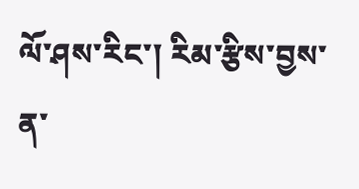ལོ་ཤས་རིང་། རིམ་རྩིས་བྱས་ན་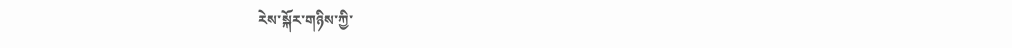རེས་སྐོར་གཉིས་ཀྱི་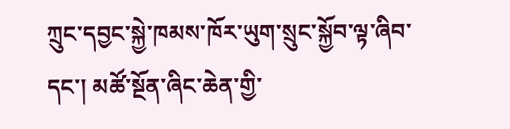ཀྲུང་དབྱང་སྐྱེ་ཁམས་ཁོར་ཡུག་སྲུང་སྐྱོབ་ལྟ་ཞིབ་དང་། མཚོ་སྔོན་ཞིང་ཆེན་གྱི་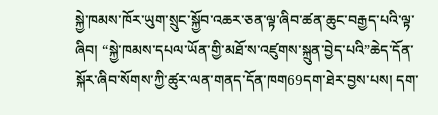སྐྱེ་ཁམས་ཁོར་ཡུག་སྲུང་སྐྱོབ་འཆར་ཅན་ལྟ་ཞིབ་ཚན་ཆུང་བརྒྱད་པའི་ལྟ་ཞིབ། “སྐྱེ་ཁམས་དཔལ་ཡོན་གྱི་མཐོ་ས་འཛུགས་སྐྲུན་བྱེད་པའི”ཆེད་དོན་སྐོར་ཞིབ་སོགས་ཀྱི་ཚུར་ལན་གནད་དོན་ཁག69དག་ཐེར་བྱས་པས། དག་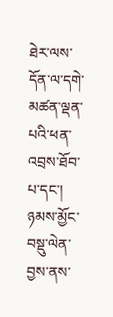ཐེར་ལས་དོན་ལ་དགེ་མཚན་ལྡན་པའི་ཕན་འབྲས་ཐོབ་པ་དང་། ཉམས་མྱོང་བསྡུ་ལེན་བྱས་ནས་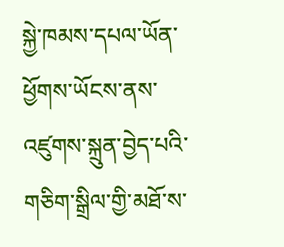སྐྱེ་ཁམས་དཔལ་ཡོན་ཕྱོགས་ཡོངས་ནས་འཛུགས་སྐྲུན་བྱེད་པའི་གཅིག་སྒྲིལ་གྱི་མཐོ་ས་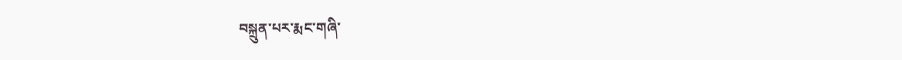བསྐྲུན་པར་རྨང་གཞི་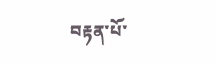བརྟན་པོ་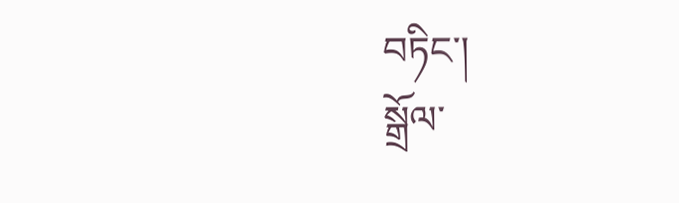བཏིང་།
སྒྲོལ་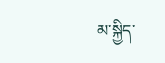མ་སྐྱིད་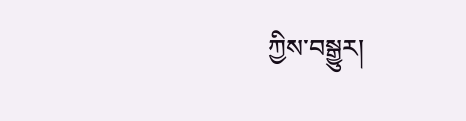ཀྱིས་བསྒྱུར།